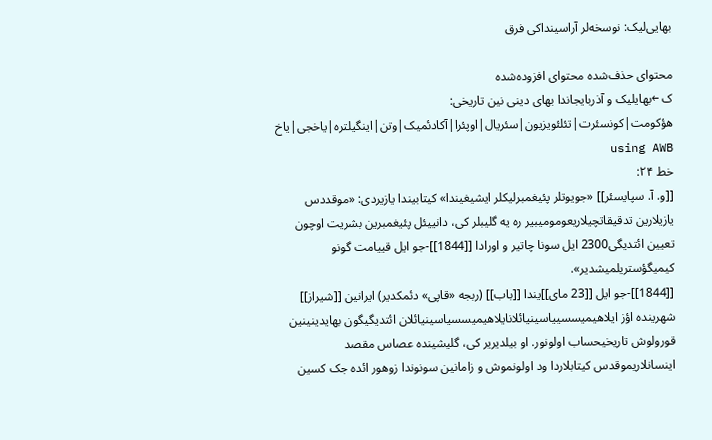بهایی‌لیک: نوسخه‌لر آراسینداکی فرق

محتوای حذف‌شده محتوای افزوده‌شده
ک ←بهایلیک و آذربایجاندا بهای دینی نین تاریخی: هؤکومت|کونسئرت‌|تئلئویزیون|سئریال|اوپئرا|آکادئمیک|وتن|اینگیلتره|یاخجی|یاخ using AWB
خط ۲۴:
[[و. آ. سپایسئر]] «جویوتلر پئیغمبرلیکلر ایشیغیندا» کیتابیندا یازیردی: «موقددس یازیلارین تدقیقاتچیلاریعومومیبیر ره یه گلیبلر کی، دانییئل پئیغمبرین بشریت اوچون تعیین ائتدیگی2300 ایل سونا چاتیر و اورادا [[1844]]-جو ایل قییامت گونو کیمیگؤستریلمیشدیر».
[[1844]]-جو ایل [[23 مای]]یندا [[باب]] (ربجه «قاپی» دئمکدیر) ایرانین [[شیراز]] شهرینده اؤز ایلاهیمیسسییاسینیائلانایلاهیمیسسیاسینیائلان ائتدیگیگون بهایدینینین قورولوش تاریخیحساب اولونور. او بیلدیریر کی، گلیشینده عصاس مقصد اینسانلاریموقدس کیتابلاردا ود اولونموش و زامانین سونوندا زوهور ائده جک کسین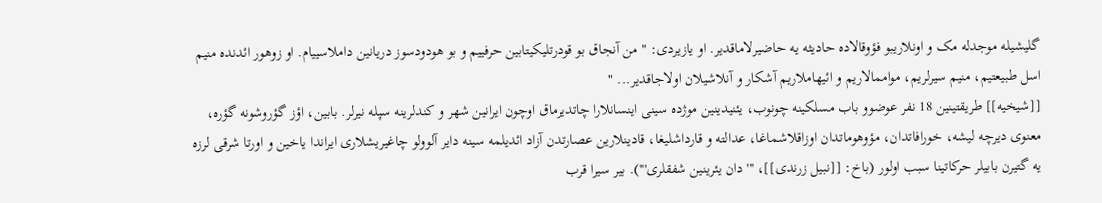گلیشیله موجدله مک و اونلاریبو فؤوقالاده حادیثه یه حاضیرلاماقدیر. او یازیردی: " من آنجاق بو قودرتلیکیتابین حرفییم و بو هودودسوز دریانین داملاسییام. او زوهور ائدنده منیم اسل طبیعتیم، منیم سیرلریم، مواممالاریم و ائیهاملاریم آشکار و آنلاشیلان اولاجاقدیر... "
[[شیخیه]] طریقتینین 18 نفر عوضوو باب مسلکینه چونوب، یئنیدینین موژده سینی اینسانلارا چاتدیرماق اوچون ایرانین شهر و کندلرینه سپله نیرلر. بابین، اؤز گؤروشونه گؤره، معنوی دیرچه لیشه، خورافاتدان، مؤوهوماتدان اوزاقلاشماغا، عدالته و قارداشلیغا، قادینلارین عصارتدن آزاد ائدیلمه سینه دایر آلوولو چاغیریشلاری ایراندا یاخین و اورتا شرقی لرزه یه گتیرن بابیلر حرکاتینا سبب اولور (باخ: [[نبیل زرندی]]، '''دان یئرینین شفقلری'''). بیر سیرا قرب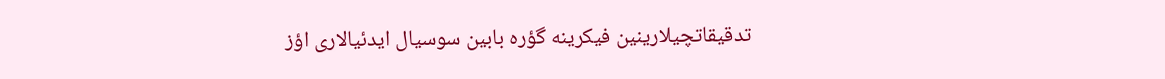تدقیقاتچیلارینین فیکرینه گؤره بابین سوسیال ایدئیالاری اؤز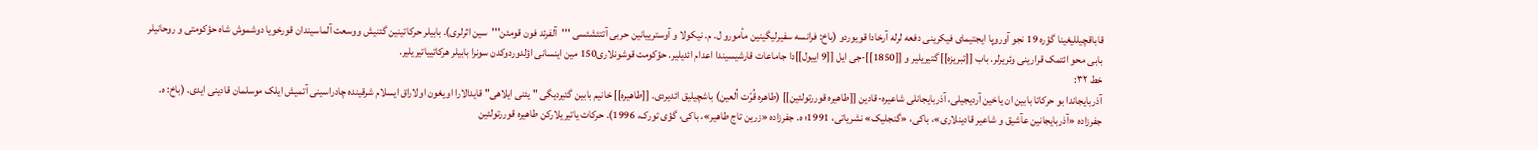قاباقچیللیغینا گؤره 19 نجو آوروپا ایجتیمای فیکرینی دفعه لرله آرخادا قویوردو (باخ: فرانسه سفیرلیگینین مأمورو ل. م. نیکولا و آوسترییانین حربی آتتئشئسی '''آلفرئد فون قومئن'''سین اثرلری). بابیلر حرکاتینین گئنیش ووسعت آلماسیندان قورخویا دوشموش شاه حؤکومتی و روحانیلر بابی محو ائتمک قرارینی وئریرلر. باب [[تبریزه]] گتیریلیر و [[1850]]-جی ایل [[9 اییول]]دا جاماعات قارشیسیندا اعدام ائدیلیر. حؤکومت قوشونلاری150 مین اینسانی اؤلدوردوکدن سونرا بابیلر هرکاتییاتیریلیر.
خط ۳۲:
آذربایجاندا بو حرکاتا بابین ان یاخین آردیجیلی، آذربایجانلی شاعیره-قادین [[طاهیره قوررتولئین]] (طاهره قُرّت اُلعین) باشچیلیق ائدیردی. [[طاهیره]] خانیم بابین گتیردیگی " یئنی ایلاهی" قایدالارا اویغون اولاراق ایسلام شرقینده چادراسینی آتمیش ایلک موسلمان قادینی ایدی. (باخ: ه. جفرزاده «آذربایجانین عآشیق و شاعیر قادینلاری»، باکی، «گنجلیک» نشریاتی، 1991؛ ه. جفرزاده «زرین تاج طاهیر»، باکی، گؤی تورک، 1996). حرکات یاتیریلارکن طاهیره قوررتولئین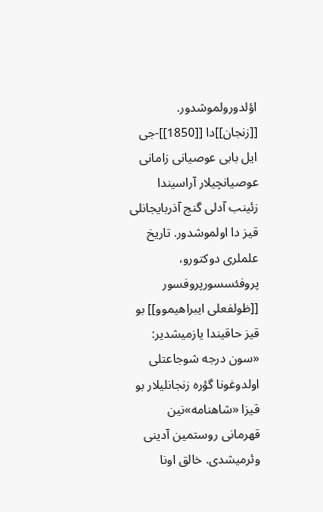اؤلدورولموشدور.
[[زنجان]]دا [[1850]]-جی ایل بابی عوصیانی زامانی عوصیانچیلار آراسیندا زئینب آدلی گنج آذربایجانلی قیز دا اولموشدور. تاریخ علملری دوکتورو، پروفئسسورپروفسور [[ظولفعلی ایبراهیموو]] بو قیز حاقیندا یازمیشدیر: «سون درجه شوجاعتلی اولدوغونا گؤره زنجانلیلار بو قیزا «شاهنامه»نین قهرمانی روستمین آدینی وئرمیشدی. خالق اونا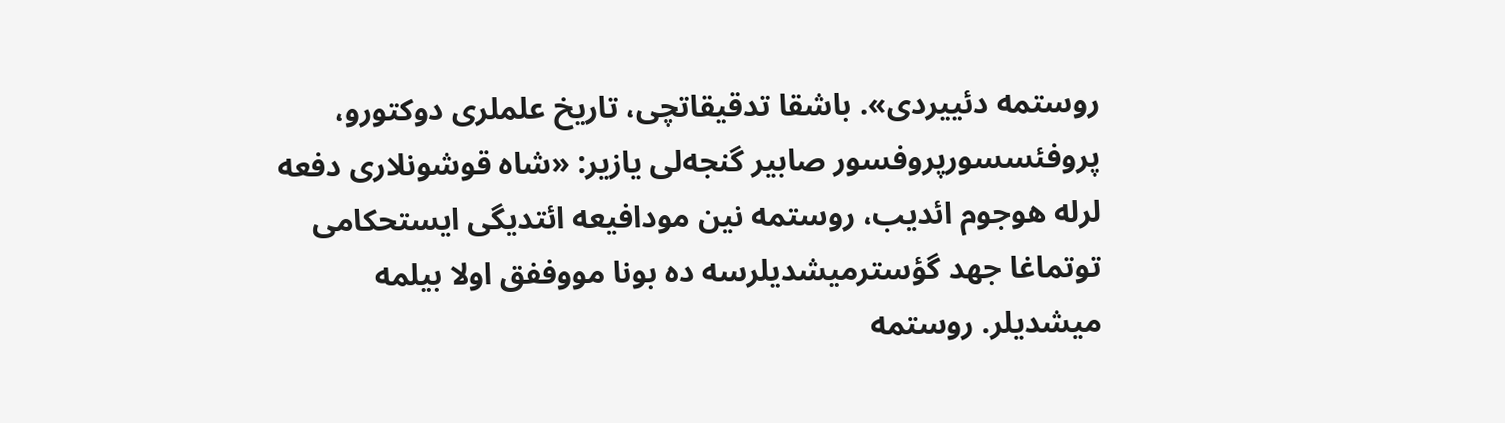روستمه دئییردی». باشقا تدقیقاتچی، تاریخ علملری دوکتورو، پروفئسسورپروفسور صابیر گنجه‌لی یازیر: «شاه قوشونلاری دفعه لرله هوجوم ائدیب، روستمه نین مودافیعه ائتدیگی ایستحکامی توتماغا جهد گؤسترمیشدیلرسه ده بونا مووففق اولا بیلمه میشدیلر. روستمه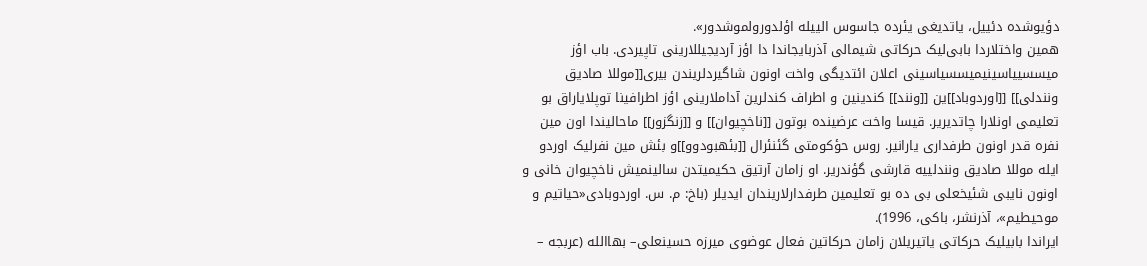دؤیوشده دئییل، یاتدیغی یئرده جاسوس الییله اؤلدورولموشدور».
همین واختلاردا بابی‌لیک حرکاتی شیمالی آذربایجاندا دا اؤز آردیجیللارینی تاپیردی. باب اؤز میسسییاسینیمیسسیاسینی اعلان ائتدیگی واخت اونون شاگیردلریندن بیری[[موللا صادیق ونندلی]] [[اوردوباد]]ین [[ونند]] کندینین و اطراف کندلرین آداملارینی اؤز اطرافینا توپلایاراق بو تعلیمی اونلارا چاتدیریر. قیسا واخت عرضینده بوتون [[ناخچیوان]] و [[زنگزور]] ماحالیندا اون مین نفره قدر اونون طرفداری یارانیر. روس حؤکومتی گئنئرال [[بئهبودوو]]و بئش مین نفرلیک اوردو ایله موللا صادیق ونندلییه قارشی گؤندریر. او زامان آرتیق حکیمیتدن سالینمیش ناخچیوان خانی و اونون نایبی شئیخعلی بی ده بو تعلیمین طرفدارلاریندان ایدیلر (باخ: م. س. اوردوبادی«حیاتیم و موحیطیم»، آذرنشر، باکی، 1996).
ایراندا بابیلیک حرکاتی یاتیریلان زامان حرکاتین فعال عوضوی میرزه حسینعلی– بهاالله (عربجه –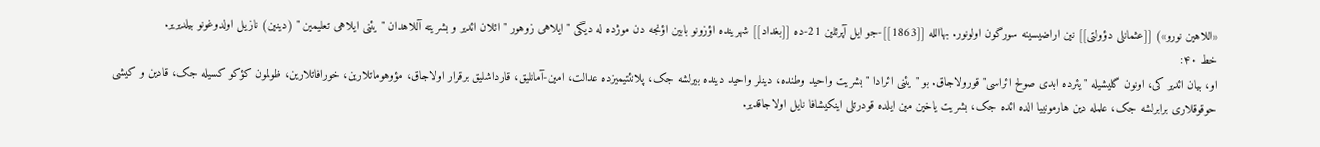«اللاهین نورو») [[عثمانلی دؤولتی]] نین اراضیسینه سورگون اولونور. بهاالله [[1863]]-جو ایل آپرئلین 21-ده [[بغداد]] شهرینده اؤزونو بابین اؤنجه دن موژده له دیگی " ایلاهی زوهور " ائلان ائدیر و بشریته آللاهدان " یئنی ایلاهی تعلیمین " (دینین) نازیل اولدوغونو بیلدیریر.
خط ۴۰:
او، بیان ائدیر کی، اونون گلیشیله " یئرده ابدی صولح ائراسی" قورولاجاق. بو " یئنی ائرادا " بشریت واحید وطنده، دینلر واحید دینده بیرلشه جک، پلانئتیمیزده عدالت، امین-آمانلیق، قارداشلیق برقرار اولاجاق، مؤوهوماتلارین، خورافاتلارین، ظولمون کؤکو کسیله جک، قادین و کیشی حوقوقلاری برابرلشه جک، علمله دین هارمونییا الده ائده جک، بشریت یاخین مین ایلده قودرتلی اینکیشافا نایل اولاجاقدیر.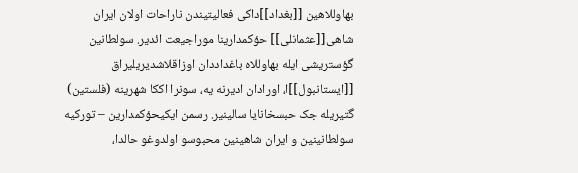بهاوللاهین [[بغداد]]داکی فعالیتیندن ناراحات اولان ایران شاهی[[عثمانلی]] حؤکمدارینا موراجیعت ائدیر. سولطانین گؤستریشی ایله بهاوللاه باغداددان اوزاقلاشدیریلیراق [[ایستانبول]]ا، اورادان ادیرنه یه، سونرا اککا شهرینه (فلستین) گتیریله جک حبسخانایا سالینیر. رسمن ایکیحؤکمدارین – تورکیه سولطانینین و ایران شاهینین محبوسو اولدوغو حالدا،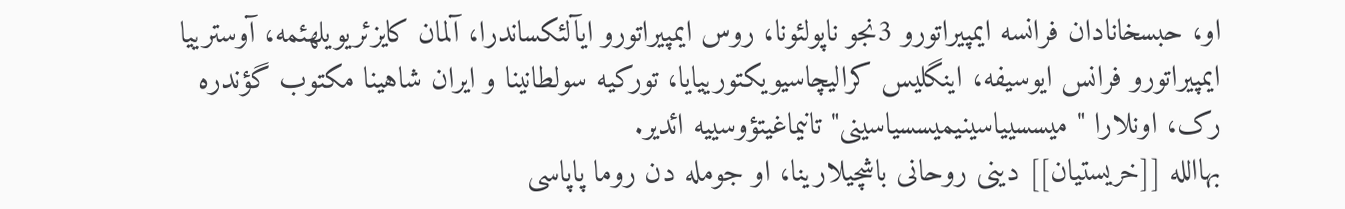او، حبسخانادان فرانسه ایمپیراتورو 3نجو ناپولئونا، روس ایمپیراتورو ایآلئکساندرا، آلمان کایزئریویلهئمه، آوسترییا ایمپیراتورو فرانس ایوسیفه، اینگلیس کرالیچاسیویکتورییایا، تورکیه سولطانینا و ایران شاهینا مکتوب گؤندره رک، اونلارا " میسسییاسینیمیسسیاسینی" تانیماغیتؤوسییه ائدیر.
بهاالله [[خریستیان]] دینی روحانی باشچیلارینا، او جومله دن روما پاپاسی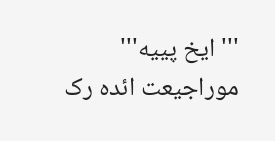'''ایخ پییه''' موراجیعت ائده رک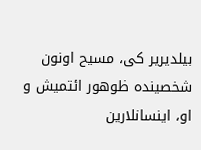بیلدیریر کی، مسیح اونون شخصینده ظوهور ائتمیش و او، اینسانلارین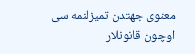معنوی جهتدن تمیزلنمه سی اوچون قانونلار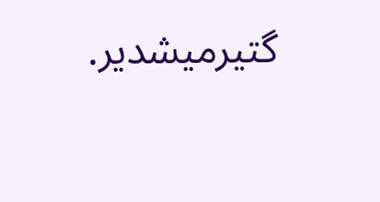گتیرمیشدیر.